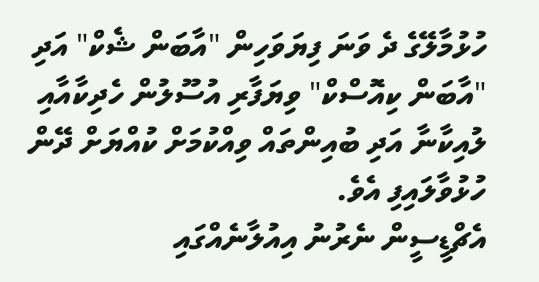ހުޅުމާލޭގެ ދެ ވަނަ ފިޔަވަހިން "އާބަން ޝެކް" އަދި "އާބަން ކިއޮސްކް" ވިޔަފާރި އުސޫލުން ހެދިކާއާއި ލުއިކާނާ އަދި ބުއިންތައް ވިއްކުމަށް ކުއްޔަށް ދޭން ހުޅުވާލައިފި އެވެ.
އެޗްޑީސީން ނެރުނު އިއުލާނެއްގައި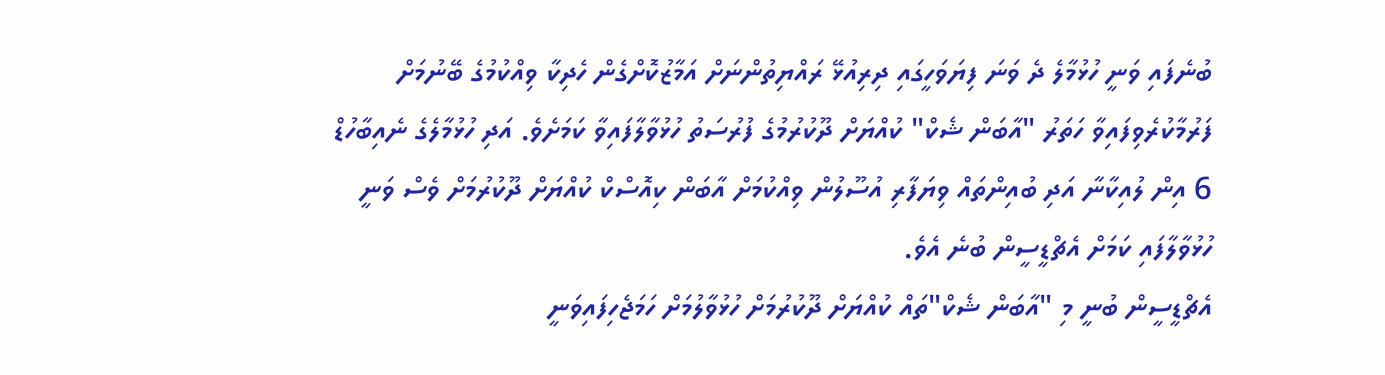ބުނެފައި ވަނީ ހުޅުމާލެ ދެ ވަނަ ފިޔަވަހީގައި ދިރިއުޅޭ ރައްޔިތުންނަށް އަމާޒުކޮށްގެން ހެދިކާ ވިއްކުމުގެ ބޭނުމަށް ފަރުމާކުރެވިފައިވާ ހަތަރު "އާބަން ޝެކް" ކުއްޔަށް ދޫކުރުމުގެ ފުރުސަތު ހުޅުވާލާފައިވާ ކަމަށެވެ. އަދި ހުޅުމާލެގެ ނެއިބާހުޑް 6 އިން ލުއިކާނާ އަދި ބުއިންތައް ވިޔަފާރި އުސޫލުން ވިއްކުމަށް އާބަން ކިއޮސްކް ކުއްޔަށް ދޫކުރުމަށް ވެސް ވަނީ ހުޅުވާލާފައި ކަމަށް އެޗްޑީސީން ބުނެ އެވެ.
އެޗްޑީސީން ބުނީ މި "އާބަން ޝެކް"ތައް ކުއްޔަށް ދޫކުރުމަށް ހުޅުވާލުމަށް ހަމަޖެހިފައިވަނީ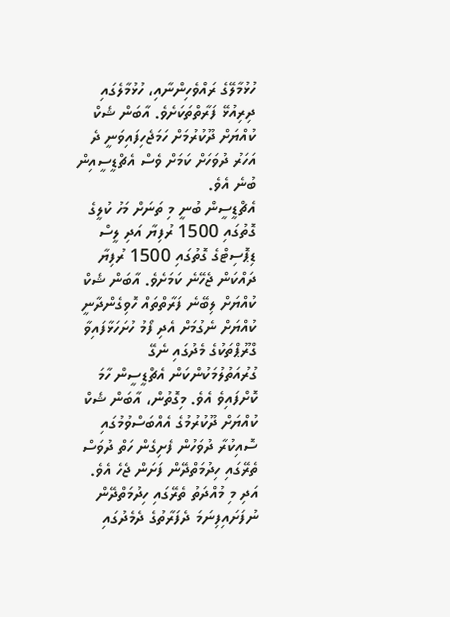ހުޅުމާލޭގެ ރައްވެހިންނާއި، ހުޅުމާލެގައި ދިރިއުޅޭ ފަރާތްތަކަށެވެ. އާބަން ޝެކް ކުއްޔަށް ދޫކުރުމަށް ހަމަޖެހިފައިވަނީ ދެ އަހަރު ދުވަހަށް ކަމަށް ވެސް އެޗްޑީސީއިން ބުނެ އެވެ.
އެޗްޑީސީން ބުނީ މި ތަނަށް މަހު ކުލީގެ ގޮތުގައި 1500 ރުފިޔާ އަދި ލީސް ޑިޕޮސިޓްގެ ގޮތުގައި 1500 ރުފިޔާ ދައްކަން ޖެހޭނެ ކަމަށެވެ. އާބަން ޝެކް ކުއްޔަށް ލިބޭނެ ފަރާތްތައް ހޮވިގެންދާނީ ކުއްޔަށް ނެގުމަށް އެދި ފޯމު ހުށަހަޅާފައިވާ ގްރޫޕްތަކުގެ މެދުގައި ނެގޭ ގުރުއަތުލުމަކުންކަން އެޗްޑީސީން ހާމަ ކޮށްފައިވެ އެވެ. މިގޮތުން، އާބަން ޝެކް ކުއްޔަށް ދޫކުރުމުގެ އެއްބަސްވުމުގައި ސޮއިކުރާ ދުވަހުން ފެށިގެން ހަތް ދުވަސް ތެރޭގައި ހިދުމަތްދޭން ފަށަން ޖެހެ އެވެ. އަދި މި މުއްދަތު ތެރޭގައި ހިދުމަތްދޭން ނުފަށައިފިނަމަ ދެފަރާތުގެ ދެމެދުގައި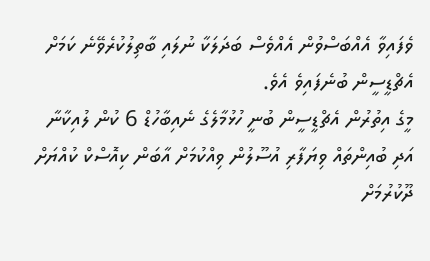ވެފައިވާ އެއްބަސްވުން އެއްވެސް ބަދަލަކާ ނުލައި ބާތިލުކުރެވޭނެ ކަމަށް އެޗްޑީސީން ބުނެފައިވެ އެވެ.
މީގެ އިތުރުން އެޗްޑީސީން ބުނީ ހުޅުމާލެގެ ނެއިބާހުޑް 6 ކުން ލުއިކާނާ އަދި ބުއިންތައް ވިޔަފާރި އުސޫލުން ވިއްކުމަށް އާބަން ކިއޮސްކް ކުއްޔަށް ދޫކުރުމަށް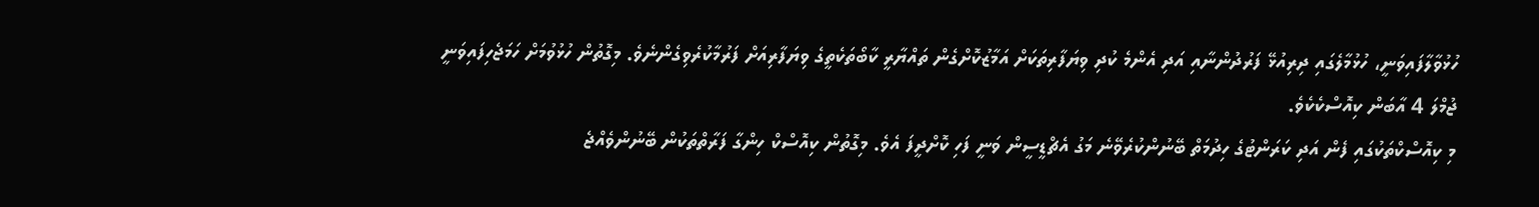ހުޅުވާލާފައިވަނީ، ހުޅުމާލެގައި ދިރިއުޅޭ ފަރުދުންނާއި އަދި އެންމެ ކުދި ވިޔަފާރިތަކަށް އަމާޒުކޮށްގެން ތައްޔާރީ ކާބޯތަކެތީގެ ވިޔަފާރިއަށް ފަރުމާކުރެވިގެންނެވެ. މިގޮތުން ހުޅުވުމަށް ހަމަޖެހިފައިވަނީ ޖުމްލަ 4 އާބަން ކިއޮސްކެކެވެ.
މި ކިއޮސްކްތަކުގައި ފެން އަދި ކަރަންޓުގެ ހިދުމަތް ބޭނުންކުރެވޭނެ މަގު އެޗްޑީސީން ވަނީ ފަހި ކޮށްދީފަ އެވެ. މިގޮތުން ކިއޮސްކް ހިންގާ ފަރާތްތަކުން ބޭނުންވެއްޖެ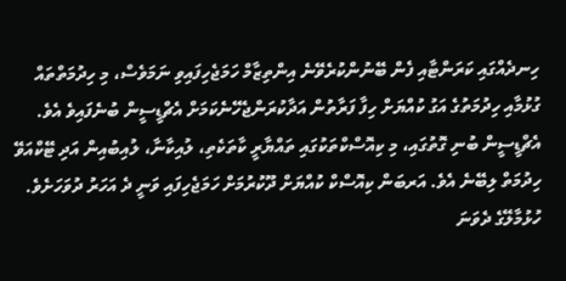ހިނދެއްގައި ކަރަންޓާއި ފެން ބޭނުންކުރެވޭނެ އިންތިޒާމް ހަމަޖެހިފައިވި ނަމަވެސް، މި ހިދުމަތްތައް ގުޅުމާއި ހިދުމަތުގެ އަގު ކުއްޔަށް ހިފާ ފަރާތުން އަދާކުރަންޖެހޭނެކަމަށް އެޗްޑީސީން ބުނެފައިވެ އެވެ.
އެޗްޑީސީން ބުނި ގޮތުގައި، މި ކިއޮސްކްތަކުގައި ތައްޔާރީ ކާތަކެތި، ލުއިކާނާ، ލުއިބުއިން އަދި ޓޭކްއަވޭ ހިދުމަތް ލިބޭނެ އެވެ. އަރބަން ކިއޮސްކް ކުއްޔަށް ދޫކުރުމަށް ހަމަޖެހިފައި ވަނީ ދެ އަހަރު ދުވަހަށެވެ.
ހުޅުމާލޭގެ ދެވަނަ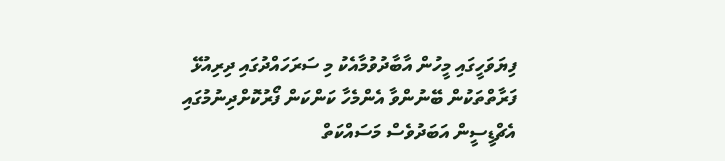ފިޔަވަހީގައި މީހުން އާބާދުވުމާއެކު މި ސަރަހައްދުގައި ދިރިއުޅޭ ފަރާތްތަކުން ބޭނުންވާ އެންމެހާ ކަންކަން ފޯރުކޮށްދިނުމުގައި އެޗްޑީސީން އަބަދުވެސް މަސައްކަތް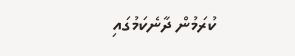ކުރަމުން ދާނެކަމުގައި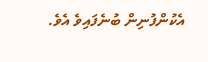އެކުންފުނިން ބުނެފައިވެ އެވެ.